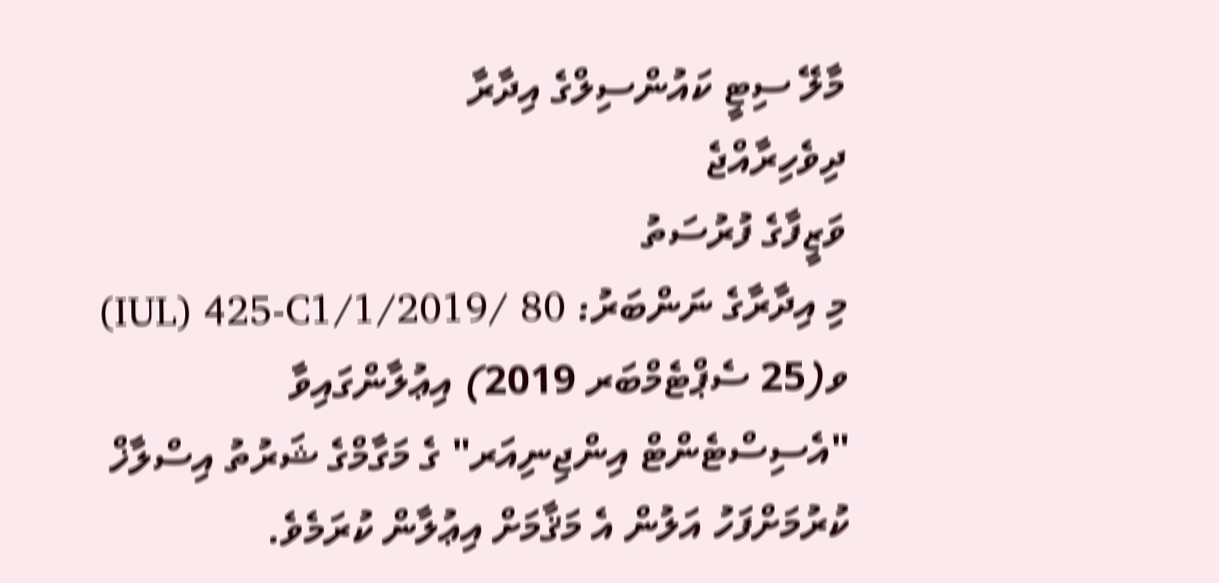މާލޭ ސިޓީ ކައުންސިލްގެ އިދާރާ
ދިވެހިރާއްޖެ
ވަޒީފާގެ ފުރުސަތު
މި އިދާރާގެ ނަންބަރު: IUL) 425-C1/1/2019/ 80) ވ(25 ސެޕްޓެމްބަރ 2019) އިޢުލާންގައިވާ "އެސިސްޓެންޓް އިންޖިނިއަރ" ގެ މަގާމްގެ ޝަރުތު އިސްލާޚް ކުރުމަށްފަހު އަލުން އެ މަޤާމަށް އިޢުލާން ކުރަމެވެ.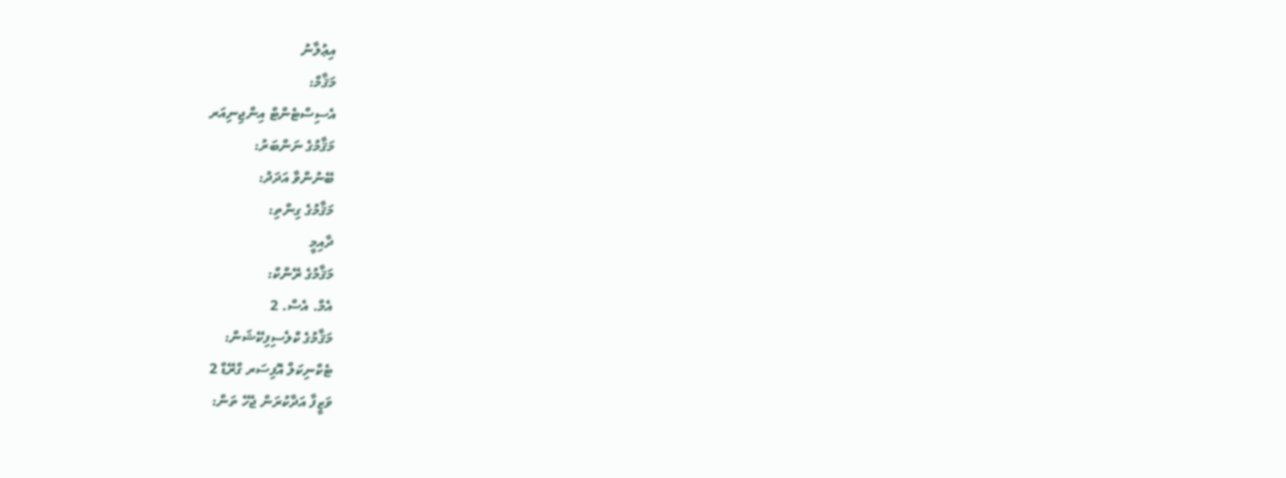އިޢުލާނު
މަޤާމް:
އެސިސްޓެންޓް އިންޖިނިއަރ
މަޤާމުގެ ނަންބަރު:
ބޭނުންވާ އަދަދު:
މަޤާމުގެ ގިންތި:
ދާއިމީ
މަޤާމުގެ ރޭންކް:
އެމް. އެސް. 2
މަޤާމުގެ ކްލެސިފިކޭޝަން:
ޓެކްނިކަލް އޮފިސަރ ގްރޭޑް 2
ވަޒީފާ އަދާކުރަން ޖެހޭ ތަން: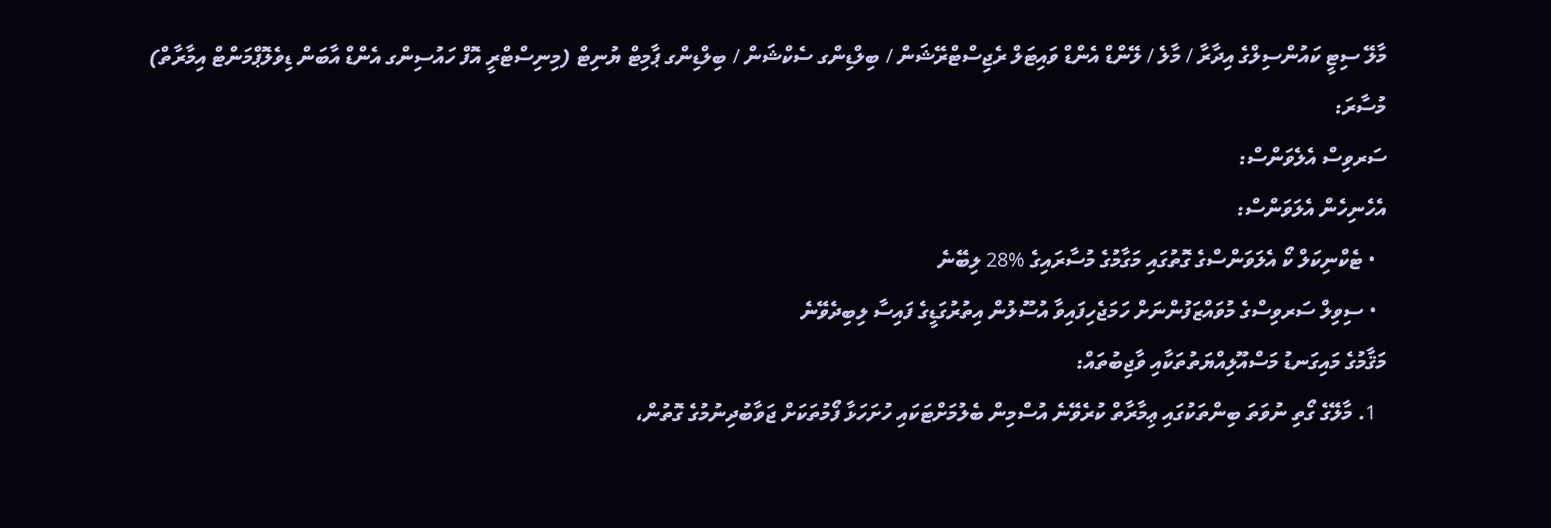މާލޭ ސިޓީ ކައުންސިލްގެ އިދާރާ / މާލެ / ލޭންޑް އެންޑް ވައިޓަލް ރެޖިސްޓްރޭޝަން / ބިލްޑިންގ ސެކްޝަން / ބިލްޑިންގ ޕާމިޓް ޔުނިޓް (މިނިސްޓްރީ އޮފް ހައުސިންގ އެންޑް އާބަން ޑިވެލޮޕްމަންޓް އިމާރާތް)
މުސާރަ:
ސަރވިސް އެލެވަންސް:
އެހެނިހެން އެލަވަންސް:
  • ޓެކްނިކަލް ކޯ އެލަވަންސްގެ ގޮތުގައި މަގާމުގެ މުސާރައިގެ %28 ލިބޭނެ
  • ސިވިލް ސަރވިސްގެ މުވައްޒަފުންނަށް ހަމަޖެހިފައިވާ އުސޫލުން އިތުރުގަޑީގެ ފައިސާ ލިބިދެވޭނެ
މަޤާމުގެ މައިގަނޑު މަސްއޫލިއްޔަތުތަކާއި ވާޖިބުތައް:
  1. މާލޭގެ ގޯތި ނުވަތަ ބިންތަކުގައި ޢިމާރާތް ކުރެވޭނެ އުސްމިން ބެލުމަށްޓަކައި ހުށަހަޅާ ފޯމުތަކަށް ޖަވާބުދިނުމުގެ ގޮތުން،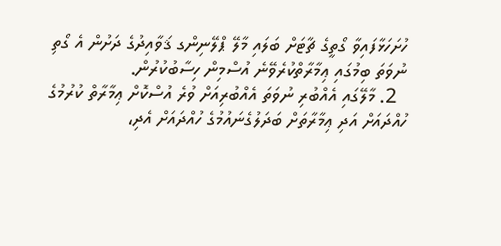ހުށަހަޅާފައިވާ ގޯތީގެ ޗާޓަށް ބަލައި މާލޭ ޕްލޭނިންގ ޤަވާއިދުގެ ދަށުން އެ ގޯތި ނުވަތަ ބިމުގައި ޢިމާރާތްކުރެވޭނެ އުސްމިން ހިސާބުކުރުން.
  2. މާލޭގައި އެއްބުރި ނުވަތަ އެއްބުރިއަށް ވުރެ އުސްކޮށް ޢިމާރާތް ކުރުމުގެ ހުއްދައަށް އަދި ޢިމާރާތަށް ބަދަލުގެނައުމުގެ ހުއްދައަށް އެދި،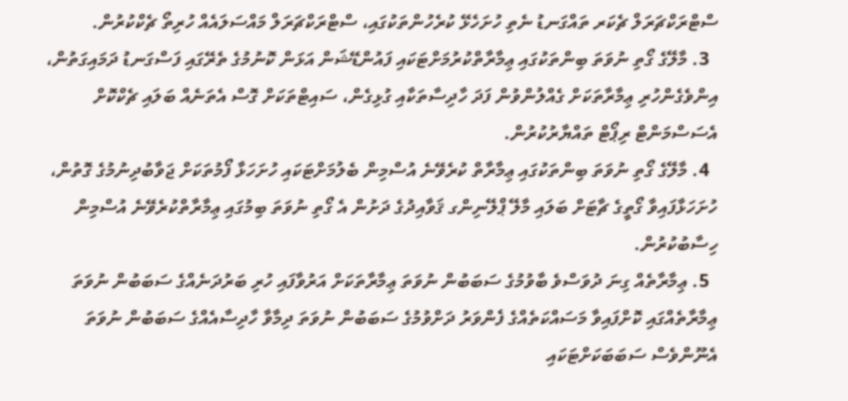ސްޓްރަކްޗަރަލް ޗެކަރ ތައްގަނޑު ނެތި ހުށަހެޅޭ ކުރެހުންތަކުގައި، ސްޓްރަކްޗަރަލް މައްސަލައެއް ހުރިތޯ ޗެކްކުރުން.
  3. މާލޭގެ ގޯތި ނުވަތަ ބިންތަކުގައި ޢިމާރާތްކުރުމަށްޓަކައި ފައުންޑޭޝަން އަޅަން ކޮނުމުގެ ތެރޭގައި ފަސްގަނޑު ދަމައިގަތުން، އިންވެގެންހުރި ޢިމާރާތަކަށް ގެއްލުންވުން ފަދަ ހާދިސާތަކާއި ގުޅިގެން، ސައިޓްތަކަށް ގޮސް އެތަނެއް ބަލައި ޗެކްކޮށް އެސަސްމަންޓް ރިޕޯޓް ތައްޔާރުކުރުން.
  4. މާލޭގެ ގޯތި ނުވަތަ ބިންތަކުގައި ޢިމާރާތް ކުރެވޭނެ އުސްމިން ބެލުމަށްޓަކައި ހުށަހަޅާ ފޯމުތަކަށް ޖަވާބުދިނުމުގެ ގޮތުން، ހުށަހަޅާފައިވާ ގޯތީގެ ޗާޓަށް ބަލައި މާލޭ ޕްލޭނިންގ ޤަވާއިދުގެ ދަށުން އެ ގޯތި ނުވަތަ ބިމުގައި ޢިމާރާތްކުރެވޭނެ އުސްމިން ހިސާބުކުރުން.
  5. ޢިމާރާތެއް ގިނަ ދުވަސްވެ ބާވުމުގެ ސަބަބުން ނުވަތަ ޢިމާރާތަކަށް އަރުވާފައި ހުރި ބަރުދަނެއްގެ ސަބަބުން ނުވަތަ ޢިމާރާތެއްގައި ކޮށްފައިވާ މަސައްކަތެއްގެ ފެންވަރު ދަށްވުމުގެ ސަބަބުން ނުވަތަ ދިމާވާ ހާދިސާއެއްގެ ސަބަބުން ނުވަތަ އެނޫންވެސް ސަބަބަކަށްޓަކައި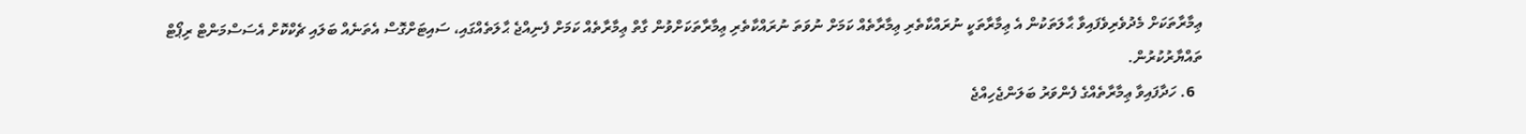ޢިމާރާތަކަށް މެދުވެރިވެފައިވާ ޙާލަތަކުން އެ ޢިމާރާތަކީ ނުރައްކާތެރި ޢިމާރާތެއް ކަމަށް ނުވަތަ ނުރައްކާތެރި ޢިމާރާތަކަށްވުން ގާތް ޢިމާރާތެއް ކަމަށް ފެނިއްޖެ ޙާލަތެއްގައި، ސައިޓަށްގޮސް އެތަނެއް ބަލައި ޗެކްކޮށް އެސަސްމަންޓް ރިޕޯޓް ތައްޔާރުކުރުން.
  6. ހަދާފައިވާ ޢިމާރާތެއްގެ ފެންވަރު ބަލަންޖެހިއްޖެ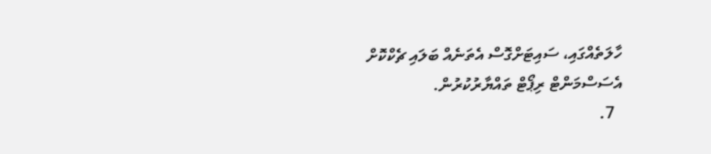ހާލަތެއްގައި، ސައިޓަށްގޮސް އެތަނެއް ބަލައި ޗެކްކޮށް އެސަސްމަންޓް ރިޕޯޓް ތައްޔާރުކުރުން.
  7.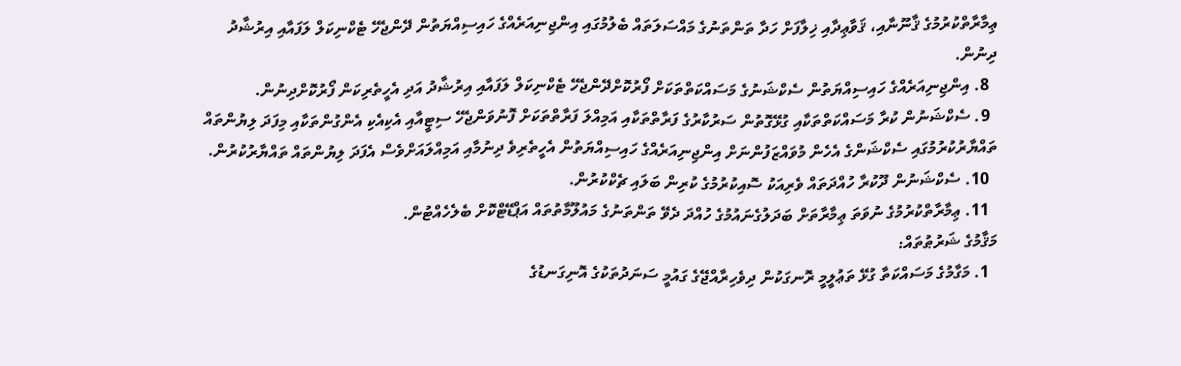ޢިމާރާތްކުރުމުގެ ޤާނޫނާއި، ޤަވާޢިދާއި ޚިލާފަށް ހަދާ ތަންތަނުގެ މައްސަލަތައް ބެލުމުގައި އިންޖިނިއަރެއްގެ ހައިސިއްޔަތުން ދޭންޖެހޭ ޓެކްނިކަލް ލަފައާއި އިރުޝާދު ދިނުން.
  8. އިންޖިނިއަރެއްގެ ހައިސިއްޔަތުން ސެކްޝަނުގެ މަސައްކަތްތަކަށް ފޯރުކޮށްދޭންޖެހޭ ޓެކްނިކަލް ލަފައާއި އިރުޝާދު އަދި އެހީތެރިކަން ފޯރުކޮށްދިނުން.
  9. ސެކްޝަނުން ކުރާ މަސައްކަތްތަކާއި ގުޅޭގޮތުން ސަރުކާރުގެ ފަރާތްތަކާއި އަމިއްލަ ފަރާތްތަކަށް ފޮނުވަންޖެހޭ ސިޓީއާއި އެކިއެކި އެންގުންތަކާއި މިފަދަ ލިޔުންތައް ތައްޔާރުކުރުމުގައި ސެކްޝަންގެ އެހެން މުވައްޒަފުންނަށް އިންޖިނިއަރެއްގެ ހައިސިއްޔަތުން އެހީތެރިވެ ދިނުމާއި އަމިއްލައަށްވެސް އެފަދަ ލިޔުންތައް ތައްޔާރުކުރުން.
  10. ސެކްޝަނުން ދޫކުރާ ހުއްދަތައް ވެރިއަކު ސޮއިކުރުމުގެ ކުރިން ބަލައި ޗެކްކުރުން.
  11. ޢިމާރާތްކުރުމުގެ ނުވަތަ ޢިމާރާތަށް ބަދަލުގެނައުމުގެ ހުއްދަ ދެވޭ ތަންތަނުގެ މައުލޫމާތުތައް އަޕްޑޭޓްކޮށް ބެލެހެއްޓުން.
މަޤާމުގެ ޝަރުޠުތައް:
  1. މަގާމުގެ މަސައްކަތާ ގުޅޭ ތަޢުލީމީ ރޮނގަކުން ދިވެހިރާއްޖޭގެ ގައުމީ ސަނަދުތަކުގެ އޮނިގަނޑުގެ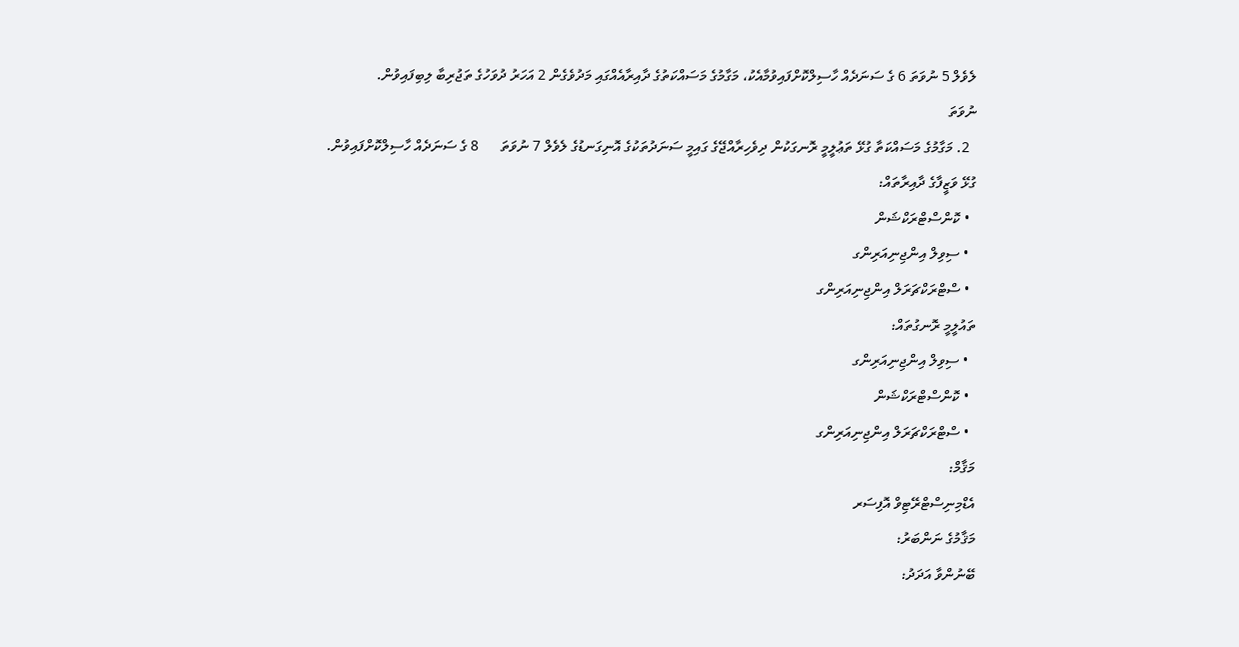ލެވެލް 5 ނުވަތަ 6 ގެ ސަނަދެއް ހާސިލްކޮށްފައިވުމާއެކު، މަގާމުގެ މަސައްކަތުގެ ދާއިރާއެއްގައި މަދުވެގެން 2 އަހަރު ދުވަހުގެ ތަޖުރިބާ ލިބިފައިވުން.
ނުވަތަ
  2. މަގާމުގެ މަސައްކަތާ ގުޅޭ ތަޢުލީމީ ރޮނގަކުން ދިވެހިރާއްޖޭގެ ގައިމީ ސަނަދުތަކުގެ އޮނިގަނޑުގެ ލެވެލް 7 ނުވަތަ      8 ގެ ސަނަދެއް ހާސިލްކޮށްފައިވުން.
ގުޅޭ ވަޒީފާގެ ދާއިރާތައް:
  • ކޮންސްޓްރަކްޝަން
  • ސިވިލް އިންޖިނިއަރިންގ
  • ސްޓްރަކްޗަރަލް އިންޖިނިއަރިންގ
ތައުލީމީ ރޮނގުތައް:
  • ސިވިލް އިންޖިނިއަރިންގ
  • ކޮންސްޓްރަކްޝަން
  • ސްޓްރަކްޗަރަލް އިންޖިނިއަރިންގ
މަޤާމް:
އެޑްމިނިސްޓްރޭޓިވް އޮފިސަރ
މަޤާމުގެ ނަންބަރު:
ބޭނުންވާ އަދަދު: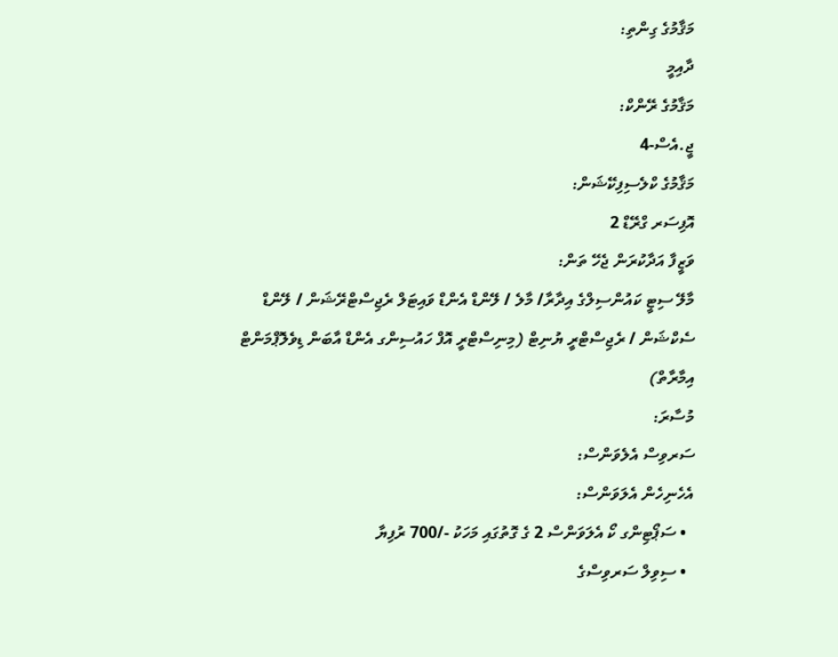މަޤާމުގެ ގިންތި:
ދާއިމީ
މަޤާމުގެ ރޭންކް:
ޖީ.އެސް-4
މަޤާމުގެ ކްލެސިފިކޭޝަން:
އޮފިސަރ ގްރޭޑް 2
ވަޒީފާ އަދާކުރަން ޖެހޭ ތަން:
މާލޭ ސިޓީ ކައުންސިލްގެ އިދާރާ/ މާލެ / ލޭންޑް އެންޑް ވައިޓަލް ރެޖިސްޓްރޭޝަން / ލޭންޑް ސެކްޝަން / ރެޖިސްޓްރީ ޔުނިޓް (މިނިސްޓްރީ އޮފް ހައުސިންގ އެންޑް އާބަން ޑިވެލޮޕްމަންޓް އިމާރާތް)
މުސާރަ:
ސަރވިސް އެލެވަންސް:
އެހެނިހެން އެލަވަންސް:
  • ސަޕޯޓިންގ ކޯ އެލަވަންސް 2 ގެ ގޮތުގައި މަހަކު -/700 ރުފިޔާ
  • ސިވިލް ސަރވިސްގެ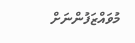މުވައްޒަފުންނަށް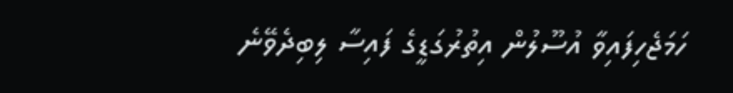ހަމަޖެހިފައިވާ އުސޫލުން އިތުރުގަޑީގެ ފައިސާ ލިބިދެވޭނެ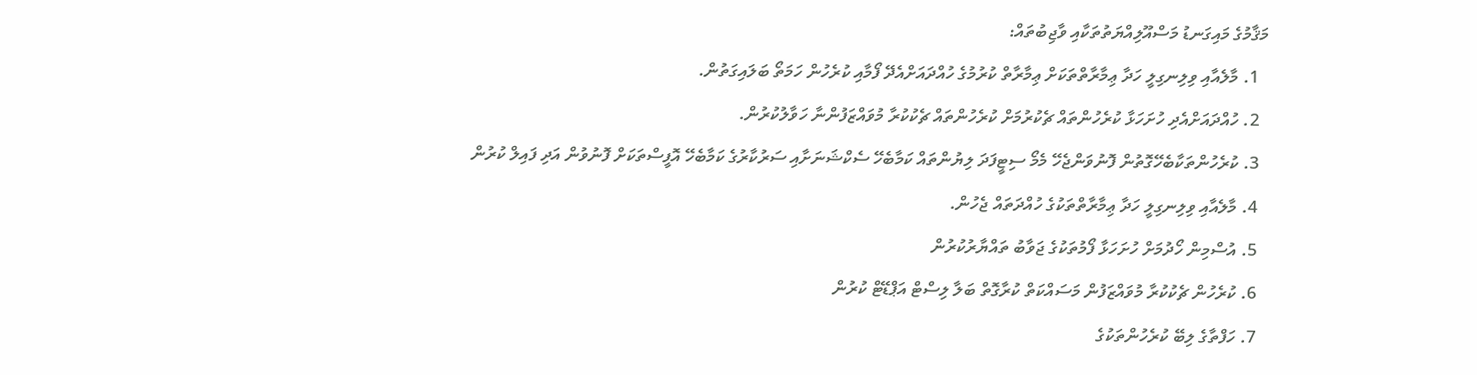މަޤާމުގެ މައިގަނޑު މަސްއޫލިއްޔަތުތަކާއި ވާޖިބުތައް:
  1. މާލެއާއި ވިލިނގިލީ ހަދާ ޢިމާރާތްތަކަށް ޢިމާރާތް ކުރުމުގެ ހުއްދައަށްއެދޭ ފޯމާއި ކުރެހުން ހަމަތޯ ބަލައިގަތުން.
  2. ހުއްދައަށްއެދި ހުށަހަޅާ ކުރެހުންތައް ޗެކުރުމަށް ކުރެހުންތައް ޗެކުކުރާ މުވައްޒަފުންނާ ހަވާލުކުރުން.
  3. ކުރެހުންތަކާބެހޭގޮތުން ފޮނުވަންޖެހޭ މެމޯ ސިޓީފަދަ ލިޔުންތައް ކަމާބެހޭ ސެކްޝަނަށާއި ސަރުކާރުގެ ކަމާބެހޭ އޮފީސްތަކަށް ފޮނުވުން އަދި ފައިލް ކުރުން
  4. މާލެއާއި ވިލިނގިލީ ހަދާ ޢިމާރާތްތަކުގެ ހުއްދަތައް ޖެހުން.
  5. އުސްމިން ހޯދުމަށް ހުށަހަޅާ ފޯމުތަކުގެ ޖަވާބު ތައްޔާރުކުރުން
  6. ކުރެހުން ޗެކުކުރާ މުވައްޒަފުން މަސައްކަތް ކުރާގޮތް ބަލާ ލިސްޓް އަޕްޑޭޓް ކުރުން
  7. ހަފްތާގެ ލިބޭ ކުރެހުންތަކުގެ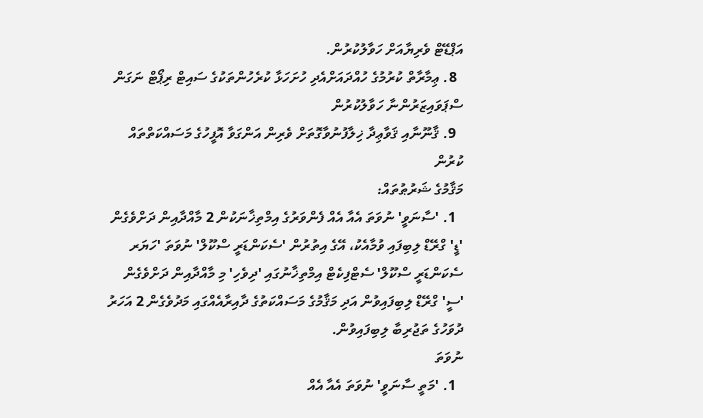އަޕްޑޭޓް ވެރިޔާއަށް ހަވާލުކުރުން.
  8. ޢިމާރާތް ކުރުމުގެ ހުއްދައަށްއެދި ހުށަހަޅާ ކުރެހުންތަކުގެ ސައިޓް ރިޕޯޓް ނަގަން ސްޕަވައިޒަރުންނާ ހަވާލުކުރުން
  9. ޤާނޫނާއި ޤަވާޢިދާ ޚިލާފުނުވާގޮތަށް ވެރިން އަންގަވާ އޮފީހުގެ މަސައްކަތްތައް ކުރުން
މަޤާމުގެ ޝަރުޠުތައް:
  1. 'ސާނަވީ' ނުވަތަ އެއާ އެއް ފެންވަރުގެ އިމްތިޚާނަކުން 2 މާއްދާއިން ދަށްވެގެން 'ޑީ' ގްރޭޑް ލިބިފައި ވުމާއެކު، އޭގެ އިތުރުން 'ސެކަންޑަރީ ސްކޫލް' ނުވަތަ 'ހަޔަރ ސެކަންޑަރީ ސްކޫލް' ސެޓްފިކެޓް އިމްތިޚާނުގައި 'ދިވެހި' މި މާއްދާއިން ދަށްވެގެން 'ސީ' ގްރޭޑް ލިބިފައިވުން އަދި މަޤާމުގެ މަސައްކަތުގެ ދާއިރާއެއްގައި މަދުވެގެން 2 އަހަރު ދުވަހުގެ ތަޖުރިބާ ލިބިފައިވުން.
ނުވަތަ
  1. 'މަތީ ސާނަވީ' ނުވަތަ އެއާ އެއް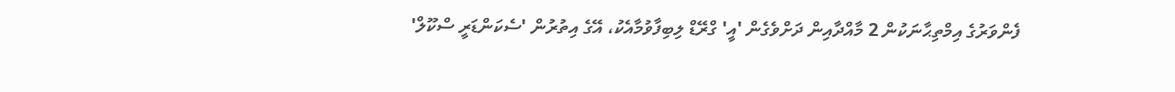ފެންވަރުގެ އިމްތިޙާނަކުން 2 މާއްދާއިން ދަށްވެގެން 'އީ' ގްރޭޑް ލިބިފާވުމާއެކު، އޭގެ އިތުރުން 'ސެކަންޑަރީ ސްކޫލް'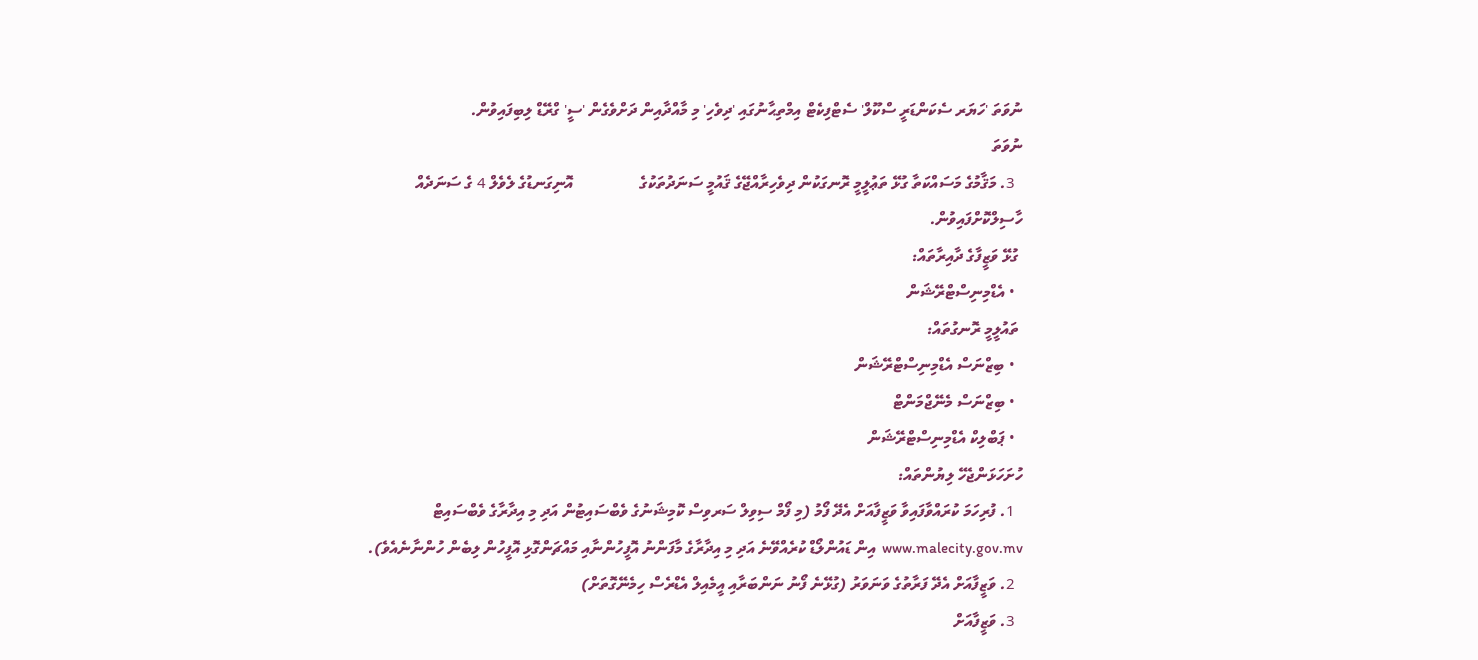ނުވަތަ 'ހަޔަރ ސެކަންޑަރީ ސްކޫލް' ސެޓްފިކެޓް އިމްތިޙާނުގައި 'ދިވެހި' މި މާއްދާއިން ދަށްވެގެން 'ސީ' ގްރޭޑް ލިބިފައިވުން.
ނުވަތަ
  3. މަޤާމުގެ މަސައްކަތާ ގުޅޭ ތަޢުލީމީ ރޮނގަކުން ދިވެހިރާއްޖޭގެ ޤައުމީ ސަނަދުތަކުގެ                 އޮނިގަނޑުގެ ލެވެލް 4 ގެ ސަނަދެއް ހާސިލްކޮށްފައިވުން.
 ގުޅޭ ވަޒީފާގެ ދާއިރާތައް:
  • އެޑްމިނިސްޓްރޭޝަން
 ތައުލީމީ ރޮނގުތައް:
  • ބިޒްނަސް އެޑްމިނިސްޓްރޭޝަން
  • ބިޒްނަސް މެނޭޖްމަންޓް
  • ޕަބްލިކް އެޑްމިނިސްޓްރޭޝަން
ހުށަހަޅަންޖެހޭ ލިޔުންތައް:
  1. ފުރިހަމަ ކުރައްވާފައިވާ ވަޒީފާއަށް އެދޭ ފޯމު (މި ފޯމް ސިވިލް ސަރވިސް ކޮމިޝަނުގެ ވެބްސައިޓުން އަދި މި އިދާރާގެ ވެބްސައިޓް www.malecity.gov.mv  އިން ޑައުންލޯޑް ކުރެއްވޭނެ އަދި މި އިދާރާގެ މާފަންނު އޮފީހުންނާއި މައްޗަންގޮޅި އޮފީހުން ލިބެން ހުންނާނެއެވެ).
  2. ވަޒީފާއަށް އެދޭ ފަރާތުގެ ވަނަވަރު (ގުޅޭނެ ފޯނު ނަންބަރާއި އީމެއިލް އެޑްރެސް ހިމެނޭގޮތަށް)
  3. ވަޒީފާއަށް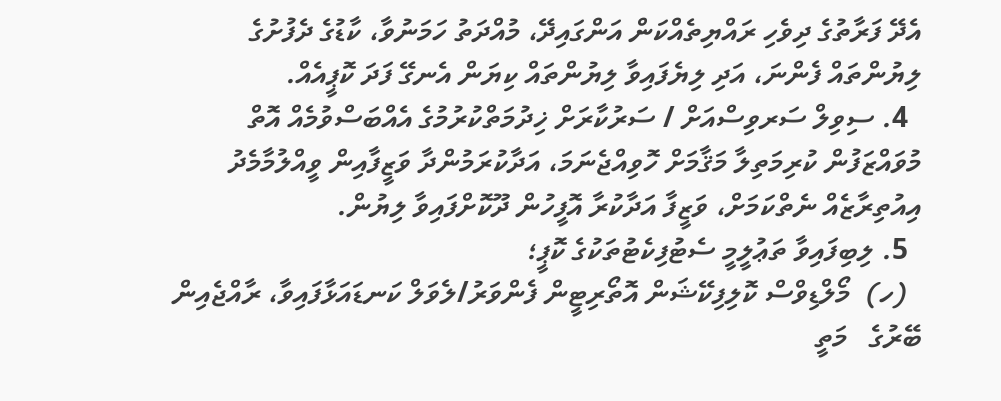އެދޭ ފަރާތުގެ ދިވެހި ރައްޔިތެއްކަން އަންގައިދޭ، މުއްދަތު ހަމަނުވާ، ކާޑުގެ ދެފުށުގެ ލިޔުންތައް ފެންނަ، އަދި ލިޔެފައިވާ ލިޔުންތައް ކިޔަން އެނގޭ ފަދަ ކޮޕީއެއް.
  4. ސިވިލް ސަރވިސްއަށް / ސަރުކާރަށް ޚިދުމަތްކުރުމުގެ އެއްބަސްވުމެއް އޮތް މުވައްޒަފުން ކުރިމަތިލާ މަޤާމަށް ހޮވިއްޖެނަމަ، އަދާކުރަމުންދާ ވަޒީފާއިން ވީއްލުމާމެދު އިއުތިރާޒެއް ނެތްކަމަށް، ވަޒީފާ އަދާކުރާ އޮފީހުން ދޫކޮށްފައިވާ ލިޔުން.
  5. ލިބިފައިވާ ތަޢުލީމީ ސެޓުފިކެޓުތަކުގެ ކޮޕީ؛
  (ހ)  މޯލްޑިވްސް ކޮލިފިކޭޝަން އޮތޯރިޓީން ފެންވަރު/ލެވަލް ކަނޑައަޅާފައިވާ، ރާއްޖެއިން ބޭރުގެ   މަތީ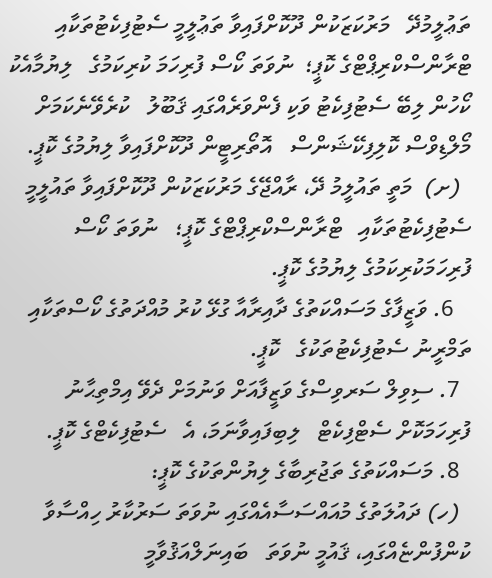ތަޢުލީމުދޭ   މަރުކަޒަކުން ދޫކޮށްފައިވާ ތަޢުލީމީ ސެޓުފިކެޓުތަކާއި ޓްރާންސްކްރިޕްޓްގެ ކޮޕީ؛  ނުވަތަ ކޯސް ފުރިހަމަ ކުރިކަމުގެ   ލިޔުމާއެކު ކޯހުން ލިބޭ ސެޓުފިކެޓު ވަކި ފެންވަރެއްގައި ޤަބޫލު   ކުރެވޭނެކަމަށް މޯލްޑިވްސް ކޮލިފިކޭޝަންސް   އޮތޯރިޓީން ދޫކޮށްފައިވާ ލިޔުމުގެ ކޮޕީ.
  (ށ)  މަތީ ތައުލީމު ދޭ، ރާއްޖޭގެ މަރުކަޒަކުން ދޫކޮށްފައިވާ ތައުލީމީ ސެޓުފިކެޓުތަކާއި   ޓްރާންސްކްރިޕްޓްގެ ކޮޕީ؛   ނުވަތަ ކޯސް ފުރިހަމަކުރިކަމުގެ ލިޔުމުގެ ކޮޕީ.
   6. ވަޒީފާގެ މަސައްކަތުގެ ދާއިރާއާ ގުޅޭ ކުރު މުއްދަތުގެ ކޯސްތަކާއި ތަމްރީނު ސެޓުފިކެޓުތަކުގެ   ކޮޕީ.
  7. ސިވިލް ސަރވިސްގެ ވަޒީފާއަށް ވަނުމަށް ދެވޭ އިމްތިޙާނު ފުރިހަމަކޮށް ސެޓްފިކެޓް   ލިބިފައިވާނަމަ، އެ   ސެޓުފިކެޓްގެ ކޮޕީ.
  8. މަސައްކަތުގެ ތަޖުރިބާގެ ލިޔުންތަކުގެ ކޮޕީ:
  (ހ) ދައުލަތުގެ މުއައްސަސާއެއްގައި ނުވަތަ ސަރުކާރު ހިއްސާވާ ކުންފުންޏެއްގައި، ޤައުމީ ނުވަތަ   ބައިނަލްއަޤުވާމީ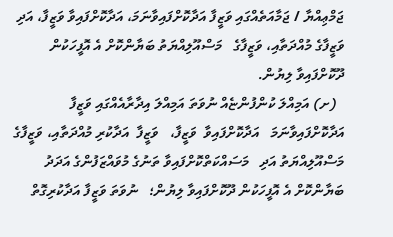ޖަމްޢިއްޔާ / ޖަމާއަތެއްގައި ވަޒީފާ އަދާކޮށްފައިވާނަމަ، އަދާކޮށްފައިވާ ވަޒީފާ، އަދި   ވަޒީފާގެ މުއްދަތާއި، ވަޒީފާގެ   މަސްއޫލިއްޔަތު ބަޔާންކޮށް އެ އޮފީހަކުން ދޫކޮށްފައިވާ ލިޔުން.
  (ށ) އަމިއްލަ ކުންފުންޏެއް ނުވަތަ އަމިއްލަ އިދާރާއެއްގައި ވަޒީފާ އަދާކޮށްފައިވާނަމަ   އަދާކޮށްފައިވާ  ވަޒީފާ،   ވަޒީފާ  އަދާކުރި މުއްދަތާއި، ވަޒީފާގެ މަސްއޫލިއްޔަތު އަދި   މަސައްކަތްކޮށްފައިވާ ތަނުގެ މުވައްޒަފުންގެ އަދަދު   ބަޔާންކޮށް އެ އޮފީހަކުން ދޫކޮށްފައިވާ ލިޔުން؛   ނުވަތަ ވަޒީފާ އަދާކުރިގޮތް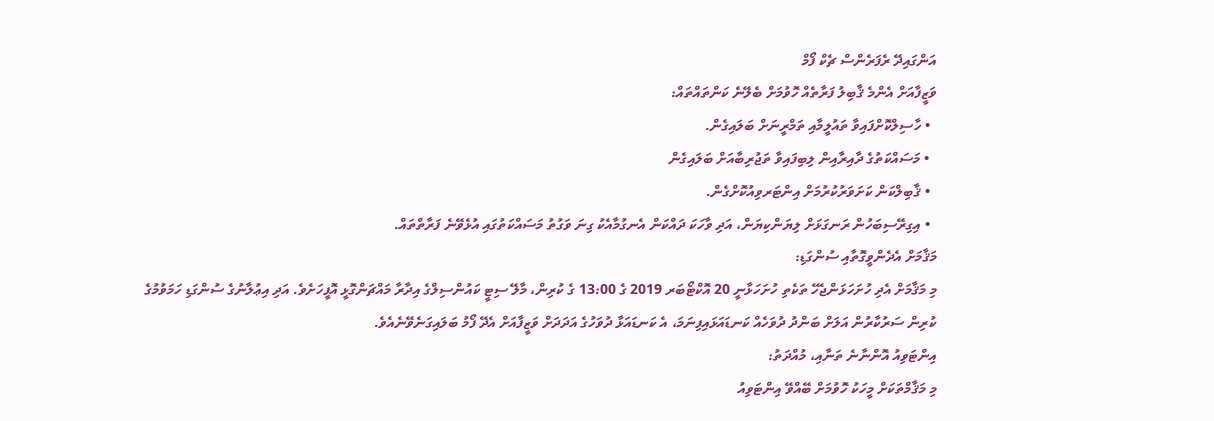އަންގައިދޭ ރެފަރެންސް ޗެކް ފޯމް
ވަޒީފާއަށް އެންމެ ޤާބިލު ފަރާތެއް ހޮވުމަށް ބެލޭނެ ކަންތައްތައް:
  • ހާސިލްކޮށްފައިވާ ތައުލީމާއި ތަމްރީނަށް ބަލައިގެން.
  • މަސައްކަތުގެ ދާއިރާއިން ލިބިފައިވާ ތަޖުރިބާއަށް ބަލައިގެން
  • ޤާބިލްކަން ކަށަވަރުކުރުމަށް އިންޓަރވިއުކޮށްގެން.
  • އިގިރޭސިބަހުން ރަނގަޅަށް ލިޔަންކިޔަން، އަދި ވާހަކަ ދައްކަން އެނގުމާއެކު ގިނަ ވަގުތު މަސައްކަތުގައި އުޅެވޭނެ ފަރާތްތައް.
މަޤާމަށް އެދެންވީގޮތާއި ސުންގަޑި:
މި މަޤާމަށް އެދި ހުށަހަޅަންޖެހޭ ތަކެތި ހުށަހަޅާނީ 20 އޮކްޓޯބަރ 2019 ގެ 13:00 ގެ ކުރިން، މާލޭ ސިޓީ ކައުންސިލްގެ އިދާރާ މައްޗަންގޮޅީ އޮފީހަށެވެ. އަދި އިޢުލާނުގެ ސުންގަޑި ހަމަވުމުގެ  ކުރިން ސަރުކާރުން އަލަށް ބަންދު ދުވަހެއް ކަނޑައަޅައިފިނަމަ، އެ ކަނޑައަޅާ ދުވަހުގެ އަދަދަށް ވަޒީފާއަށް އެދޭ ފޯމު ބަލައިގަނެވޭނެއެވެ.
އިންޓަވިއު އޮންނާނެ ތަނާއި، މުއްދަތު:
މި މަޤާމްތަކަށް މީހަކު ހޮވުމަށް ބޭއްވޭ އިންޓަވިއު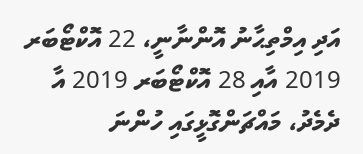އަދި އިމްތިޙާނު އޮންނާނީ، 22 އޮކްޓޯބަރ 2019 އާއި 28 އޮކްޓޯބަރ 2019 އާ ދެމެދު، މައްޗަންގޮޅީގައި ހުންނަ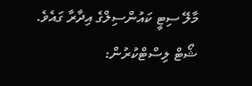މާލޭ ސިޓީ ކައުންސިލްގެ އިދާރާ ގައެވެ.
ޝޯޓް ލިސްޓްކުރުން: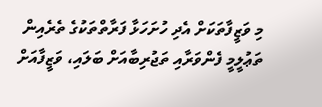މި ވަޒީފާތަކަށް އެދި ހުށަހަޅާ ފަރާތްތަކުގެ ތެރެއިން ތަޢުލީމީ ފެންވަރާއި ތަޖުރިބާއަށް ބަލައި، ވަޒީފާއަށް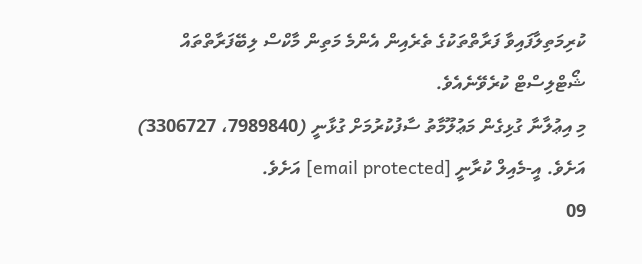ކުރިމަތިލާފައިވާ ފަރާތްތަކުގެ ތެރެއިން އެންމެ މަތިން މާކްސް ލިބޭފަރާތްތައް ޝޯޓްލިސްޓް ކުރެވޭނެއެވެ.
މި އިޢުލާނާ ގުޅިގެން މަޢުލޫމާތު ސާފުކުރުމަށް ގުޅާނީ (7989840، 3306727) އަށެވެ. އީ-މެއިލް ކުރާނީ [email protected] އަށެވެ.
09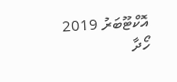އޮކްޓޫބަރު 2019
ހޯދާ